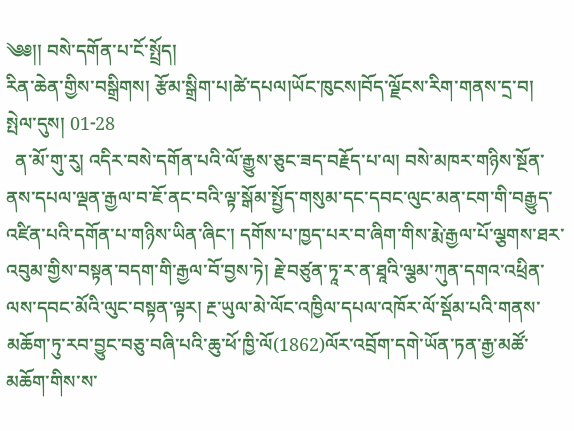༄༅།། བསེ་དགོན་པ་ངོ་སྤྲོད།
རིན་ཆེན་གྱིས་བསྒྲིགས། རྩོམ་སྒྲིག་པ།ཚེ་དཔལ།ཡོང་ཁུངས།བོད་ལྗོངས་རིག་གནས་དྲ་བ། སྤེལ་དུས། 01-28
  ན་མོ་གུ་རུ། འདིར་བསེ་དགོན་པའི་ལོ་རྒྱུས་ཅུང་ཟད་བརྗོད་པ་ལ། བསེ་མཁར་གཉིས་སྔོན་ནས་དཔལ་ལྡན་རྒྱལ་བ་ཇོ་ནང་བའི་ལྟ་སྒོམ་སྤྱོད་གསུམ་དང་དབང་ལུང་མན་ངག་གི་བརྒྱུད་འཛིན་པའི་དགོན་པ་གཉིས་ཡིན་ཞིང་། དགོས་པ་ཁྱད་པར་བ་ཞིག་གིས་རྨེ་རྒྱལ་པོ་ལྕགས་ཐར་འབུམ་གྱིས་བསྟན་བདག་གི་རྒྱལ་བོ་བྱས་ཏེ། རྗེ་བཙུན་ཏཱ་ར་ན་ཐཱའི་ལྕམ་ཀུན་དགའ་འཕྲིན་ལས་དབང་མོའི་ལུང་བསྟན་ལྟར། རྔ་ཡུལ་མེ་ལོང་འཁྱིལ་དཔལ་འཁོར་ལོ་སྡོམ་པའི་གནས་མཆོག་ཏུ་རབ་བྱུང་བཅུ་བཞི་པའི་ཆུ་ཕོ་ཁྱི་ལོ(1862)ལོར་འབྲོག་དགེ་ཡོན་ཏན་རྒྱ་མཚོ་མཆོག་གིས་ས་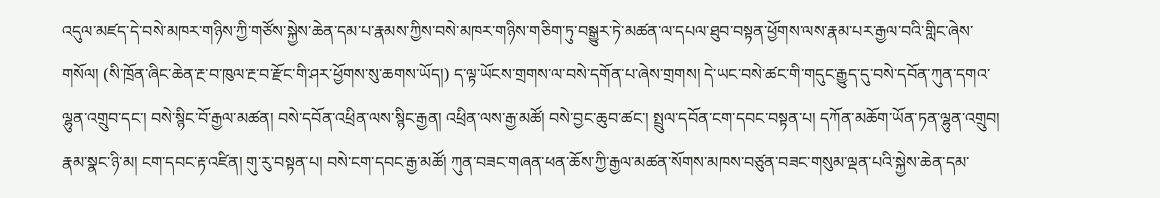འདུལ་མཛད་དེ་བསེ་མཁར་གཉིས་ཀྱི་གཙོས་སྐྱེས་ཆེན་དམ་པ་རྣམས་ཀྱིས་བསེ་མཁར་གཉིས་གཅིག་ཏུ་བསྒྱུར་ཏེ་མཚན་ལ་དཔལ་ཐུབ་བསྟན་ཕྱོགས་ལས་རྣམ་པར་རྒྱལ་བའི་གླིང་ཞེས་གསོལ། (སི་ཁྲོན་ཞིང་ཆེན་རྔ་བ་ཁུལ་རྔ་བ་རྫོང་གི་ཤར་ཕྱོགས་སུ་ཆགས་ཡོད།) ད་ལྟ་ཡོངས་གྲགས་ལ་བསེ་དགོན་པ་ཞེས་གྲགས། དེ་ཡང་བསེ་ཚང་གི་གདུང་རྒྱུད་དུ་བསེ་དབོན་ཀུན་དགའ་ལྷུན་འགྲུབ་དང་། བསེ་སྙིང་བོ་རྒྱལ་མཚན། བསེ་དབོན་འཕྲིན་ལས་སྙིང་རྒྱན། འཕྲིན་ལས་རྒྱ་མཚོ། བསེ་བྱང་ཆུབ་ཚང་། སྤྲུལ་དབོན་ངག་དབང་བསྟན་པ། དཀོན་མཆོག་ཡོན་ཏན་ལྷུན་འགྲུབ། རྣམ་སྣང་ཉི་མ། ངག་དབང་རྟ་འཛིན། གུ་རུ་བསྟན་པ། བསེ་ངག་དབང་རྒྱ་མཚོ། ཀུན་བཟང་གཞན་ཕན་ཆོས་ཀྱི་རྒྱལ་མཚན་སོགས་མཁས་བཙུན་བཟང་གསུམ་ལྡན་པའི་སྐྱེས་ཆེན་དམ་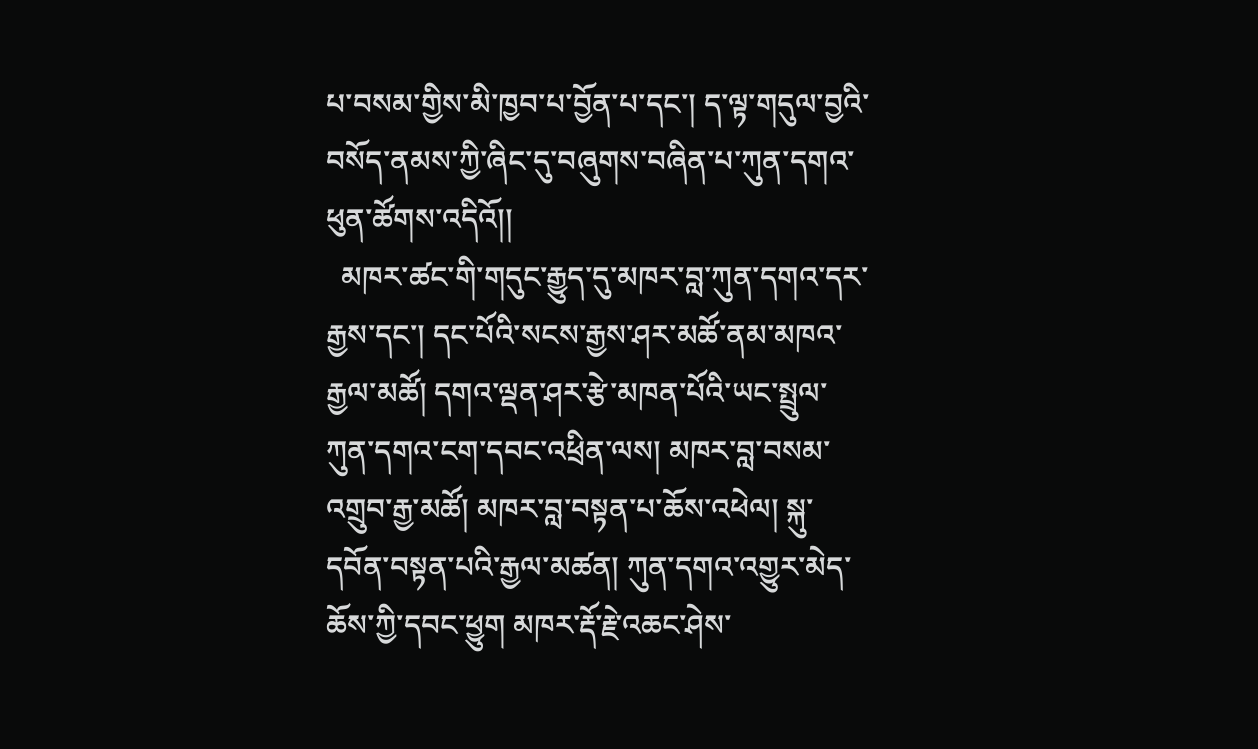པ་བསམ་གྱིས་མི་ཁྱབ་པ་བྱོན་པ་དང་། ད་ལྟ་གདུལ་བྱའི་བསོད་ནམས་ཀྱི་ཞིང་དུ་བཞུགས་བཞིན་པ་ཀུན་དགའ་ཕུན་ཚོགས་འདིའོ།།
  མཁར་ཚང་གི་གདུང་རྒྱུད་དུ་མཁར་བླ་ཀུན་དགའ་དར་རྒྱས་དང་། དང་པོའི་སངས་རྒྱས་ཤར་མཚོ་ནམ་མཁའ་རྒྱལ་མཚོ། དགའ་ལྡན་ཤར་རྩེ་མཁན་པོའི་ཡང་སྤྲུལ་ཀུན་དགའ་ངག་དབང་འཕྲིན་ལས། མཁར་བླ་བསམ་འགྲུབ་རྒྱ་མཚོ། མཁར་བླ་བསྟན་པ་ཆོས་འཕེལ། སྐུ་དབོན་བསྟན་པའི་རྒྱལ་མཚན། ཀུན་དགའ་འགྱུར་མེད་ཆོས་ཀྱི་དབང་ཕྱུག མཁར་རྡོ་རྗེ་འཆང་ཤེས་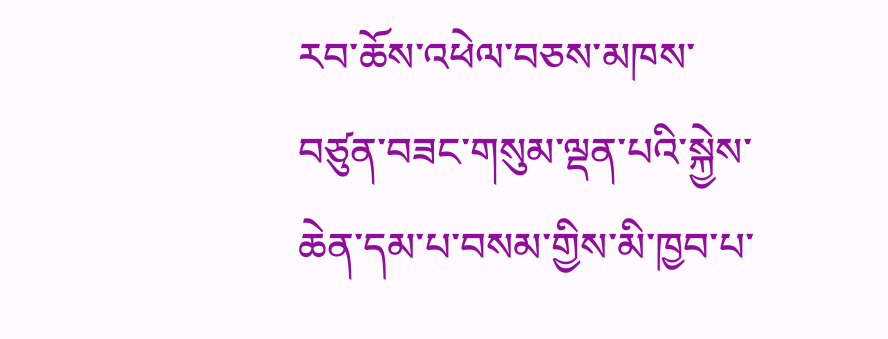རབ་ཆོས་འཕེལ་བཅས་མཁས་བཙུན་བཟང་གསུམ་ལྡན་པའི་སྐྱེས་ཆེན་དམ་པ་བསམ་གྱིས་མི་ཁྱབ་པ་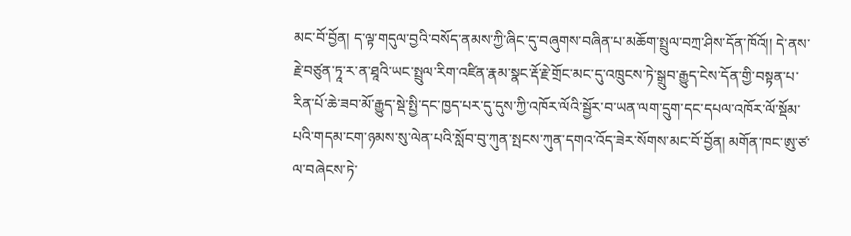མང་བོ་བྱོན། ད་ལྟ་གདུལ་བྱའི་བསོད་ནམས་ཀྱི་ཞིང་དུ་བཞུགས་བཞིན་པ་མཆོག་སྤྲུལ་བཀྲ་ཤིས་དོན་ཁོའོ།། དེ་ནས་རྗེ་བཙུན་ཏཱ་ར་ན་ཐཱའི་ཡང་སྤྲུལ་རིག་འཛིན་རྣམ་སྣང་རྡོ་རྗེ་གྲོང་མང་དུ་འཁྲུངས་ཏེ་སྒྲུབ་རྒྱུད་ངེས་དོན་གྱི་བསྟན་པ་རིན་པོ་ཆེ་ཟབ་མོ་རྒྱུད་སྡེ་སྤྱི་དང་ཁྱད་པར་དུ་དུས་ཀྱི་འཁོར་ལོའི་སྦྱོར་བ་ཡན་ལག་དྲུག་དང་དཔལ་འཁོར་ལོ་སྡོམ་པའི་གདམ་ངག་ཉམས་སུ་ལེན་པའི་སློབ་བུ་ཀུན་སྤངས་ཀུན་དགའ་འོད་ཟེར་སོགས་མང་བོ་བྱོན། མགོན་ཁང་ཨུ་ཙ་ལ་བཞེངས་ཏེ་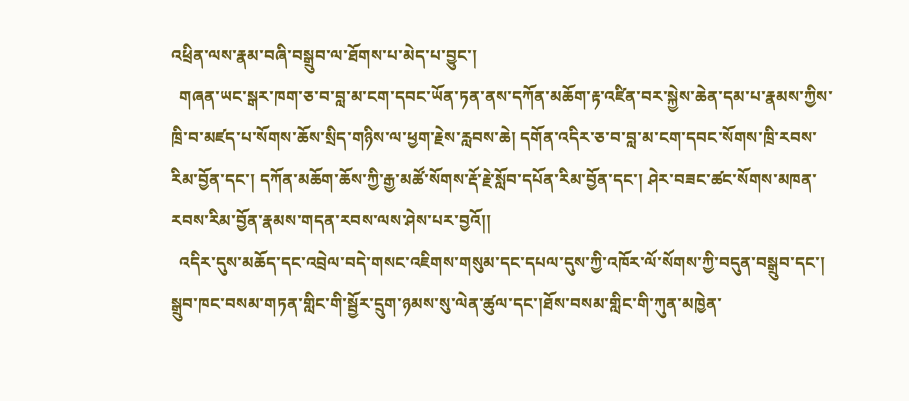འཕྲིན་ལས་རྣམ་བཞི་བསྒྲུབ་ལ་ཐོགས་པ་མེད་པ་བྱུང་།
  གཞན་ཡང་སྒར་ཁག་ཅ་བ་བླ་མ་ངག་དབང་ཡོན་ཏན་ནས་དཀོན་མཆོག་རྟ་འཛིན་བར་སྐྱེས་ཆེན་དམ་པ་རྣམས་ཀྱིས་ཁྲི་བ་མཛད་པ་སོགས་ཆོས་སྲིད་གཉིས་ལ་ཕྱག་རྗེས་རླབས་ཆེ། དགོན་འདིར་ཅ་བ་བླ་མ་ངག་དབང་སོགས་ཁྲི་རབས་རིམ་བྱོན་དང་། དཀོན་མཆོག་ཆོས་ཀྱི་རྒྱ་མཚོ་སོགས་རྡོ་རྗེ་སློབ་དཔོན་རིམ་བྱོན་དང་། ཤེར་བཟང་ཚང་སོགས་མཁན་རབས་རིམ་བྱོན་རྣམས་གདན་རབས་ལས་ཤེས་པར་བྱའོ།།
  འདིར་དུས་མཆོད་དང་འབྲེལ་བདེ་གསང་འཇིགས་གསུམ་དང་དཔལ་དུས་ཀྱི་འཁོར་ལོ་སོགས་ཀྱི་བདུན་བསྒྲུབ་དང་། སྒྲུབ་ཁང་བསམ་གཏན་གླིང་གི་སྦྱོར་དྲུག་ཉམས་སུ་ལེན་ཚུལ་དང་།ཐོས་བསམ་གླིང་གི་ཀུན་མཁྱེན་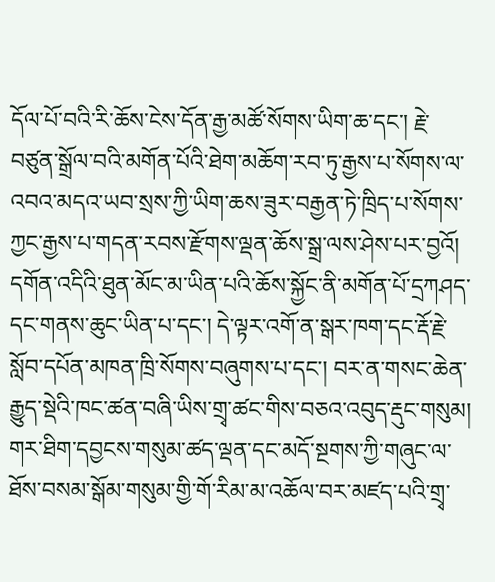དོལ་པོ་བའི་རི་ཆོས་ངེས་དོན་རྒྱ་མཚོ་སོགས་ཡིག་ཆ་དང་། རྗེ་བཙུན་སྒྲོལ་བའི་མགོན་པོའི་ཐེག་མཆོག་རབ་ཏུ་རྒྱས་པ་སོགས་ལ་འབའ་མདའ་ཡབ་སྲས་ཀྱི་ཡིག་ཆས་ཟུར་བརྒྱན་ཏེ་ཁྲིད་པ་སོགས་ཀྱང་རྒྱས་པ་གདན་རབས་རྫོགས་ལྡན་ཆོས་སྒྲ་ལས་ཤེས་པར་བྱའོ། དགོན་འདིའི་ཐུན་མོང་མ་ཡིན་པའི་ཆོས་སྐྱོང་ནི་མགོན་པོ་དྲཀཤད་དང་གནས་ཆུང་ཡིན་པ་དང་། དེ་ལྟར་འགོ་ན་སྒར་ཁག་དང་རྡོ་རྗེ་སློབ་དཔོན་མཁན་ཁྲི་སོགས་བཞུགས་པ་དང་། བར་ན་གསང་ཆེན་རྒྱུད་སྡེའི་ཁང་ཚན་བཞི་ཡིས་གྲྭ་ཚང་གིས་བཅའ་འབུད་རྡུང་གསུམ། གར་ཐིག་དབྱངས་གསུམ་ཚད་ལྡན་དང་མདོ་སྔགས་ཀྱི་གཞུང་ལ་ཐོས་བསམ་སྒོམ་གསུམ་གྱི་གོ་རིམ་མ་འཆོལ་བར་མཛད་པའི་གྲྭ་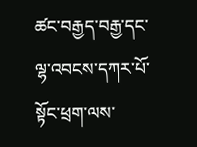ཚང་བརྒྱད་བརྒྱ་དང་ལྷ་འབངས་དཀར་པོ་སྟོང་ཕྲག་ལས་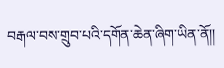བརྒལ་བས་གྲུབ་པའི་དགོན་ཆེན་ཞིག་ཡིན་ནོ།།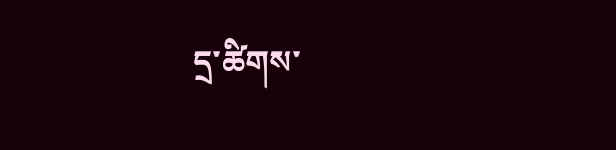དྲ་ཚིགས་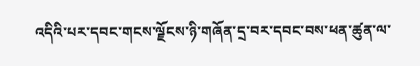འདིའི་པར་དབང་གངས་ལྗོངས་ཉི་གཞོན་དྲ་བར་དབང་བས་ཕན་ཚུན་ལ་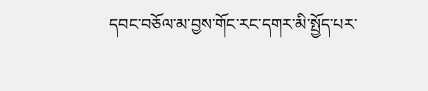དབང་བཅོལ་མ་བྱས་གོང་རང་དགར་མི་སྤྱོད་པར་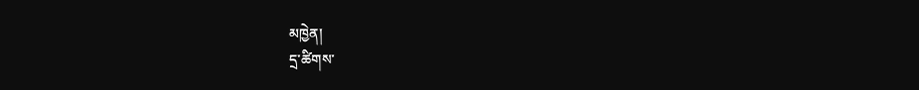མཁྱེན།
དྲ་ཚིགས་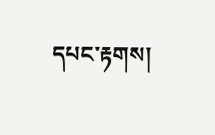དཔང་རྟགས།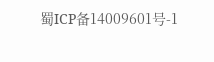蜀ICP备14009601号-1